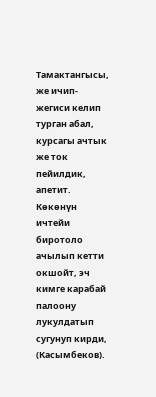Тамактангысы, же ичип-жегиси келип турган абал, курсагы ачтык же ток пейилдик, апетит. Көкөнүн ичтейи биротоло ачылып кетти окшойт, эч кимге карабай палоону лукулдатып сугунуп кирди, (Касымбеков).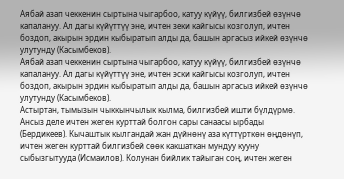Аябай азап чеккенин сыртына чыгарбоо, катуу күйүү, билгизбей өзүнчө капалануу. Ал дагы күйүттүү эне, ичтен зеки кайгысы козголуп, ичтен боздоп, акырын эрдин кыбыратып алды да, башын аргасыз ийкей өзүнчө улутунду (Касымбеков).
Аябай азап чеккенин сыртына чыгарбоо, катуу күйүү, билгизбей өзүнчө капалануу. Ал дагы күйүттүү эне, ичтен эски кайгысы козголуп, ичтен боздоп, акырын эрдин кыбыратып алды да, башын аргасыз ийкей өзүнчө улутунду (Касымбеков).
Астыртан, тымызын чыккынчылык кылма, билгизбей ишти бүлдүрмө. Ансыз деле ичтен жеген курттай болгон сары санаасы ырбады (Бердикеев). Кычаштык кылгандай жан дүйнөнү аза күттүрткөн өңдөнүп, ичтен жеген курттай билгизбей сөөк какшаткан мундуу кууну сыбызгытууда (Исмаилов). Колунан бийлик тайыган соң, ичтен жеген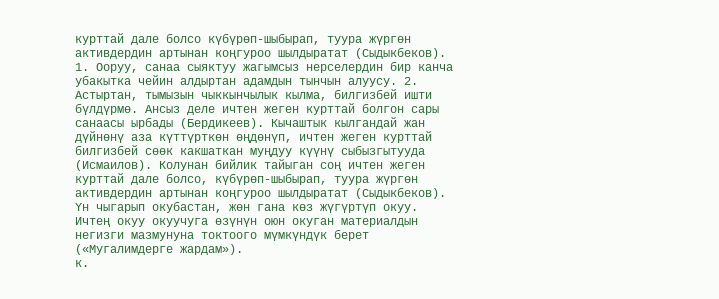курттай дале болсо күбүрөп-шыбырап, туура жүргөн активдердин артынан коңгуроо шылдыратат (Сыдыкбеков).
1. Ооруу, санаа сыяктуу жагымсыз нерселердин бир канча убакытка чейин алдыртан адамдын тынчын алуусу. 2. Астыртан, тымызын чыккынчылык кылма, билгизбей ишти бүлдүрмө. Ансыз деле ичтен жеген курттай болгон сары санаасы ырбады (Бердикеев). Кычаштык кылгандай жан дүйнөнү аза күттүрткөн өңдөнүп, ичтен жеген курттай билгизбей сөөк какшаткан муңдуу күүнү сыбызгытууда (Исмаилов). Колунан бийлик тайыган соң ичтен жеген курттай дале болсо, күбүрөп-шыбырап, туура жүргөн активдердин артынан коңгуроо шылдыратат (Сыдыкбеков).
Үн чыгарып окубастан, жөн гана көз жүгүртүп окуу. Ичтең окуу окуучуга өзүнүн оюн окуган материалдын негизги мазмунуна токтоого мүмкүндүк берет («Мугалимдерге жардам»).
к.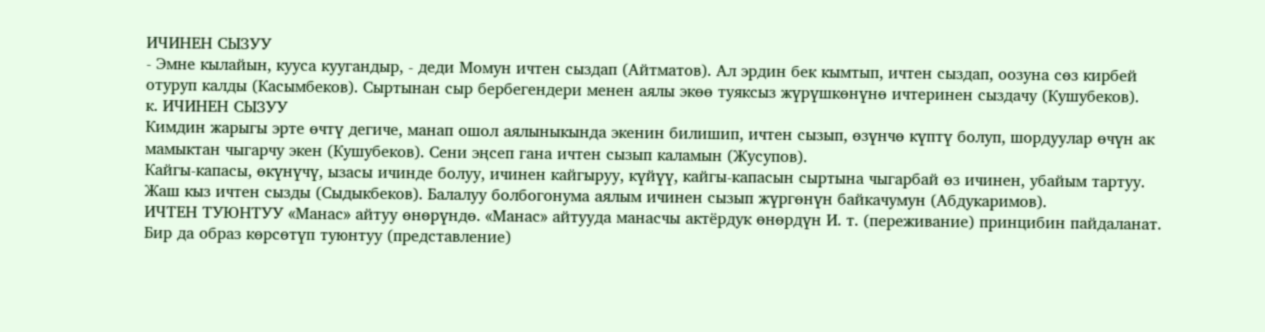ИЧИНЕН СЫЗУУ
- Эмне кылайын, кууса куугандыр, - деди Момун ичтен сыздап (Айтматов). Ал эрдин бек кымтып, ичтен сыздап, оозуна сөз кирбей отуруп калды (Касымбеков). Сыртынан сыр бербегендери менен аялы экөө туяксыз жүрүшкөнүнө ичтеринен сыздачу (Кушубеков).
к. ИЧИНЕН СЫЗУУ
Кимдин жарыгы эрте өчтү дегиче, манап ошол аялыныкында экенин билишип, ичтен сызып, өзүнчө күптү болуп, шордуулар өчүн ак мамыктан чыгарчу экен (Кушубеков). Сени эңсеп гана ичтен сызып каламын (Жусупов).
Кайгы-капасы, өкүнүчү, ызасы ичинде болуу, ичинен кайгыруу, күйүү, кайгы-капасын сыртына чыгарбай өз ичинен, убайым тартуу. Жаш кыз ичтен сызды (Сыдыкбеков). Балалуу болбогонума аялым ичинен сызып жүргөнүн байкачумун (Абдукаримов).
ИЧТЕН ТУЮНТУУ «Манас» айтуу өнөрүндө. «Манас» айтууда манасчы актёрдук өнөрдүн И. т. (переживание) принцибин пайдаланат. Бир да образ көрсөтүп туюнтуу (представление)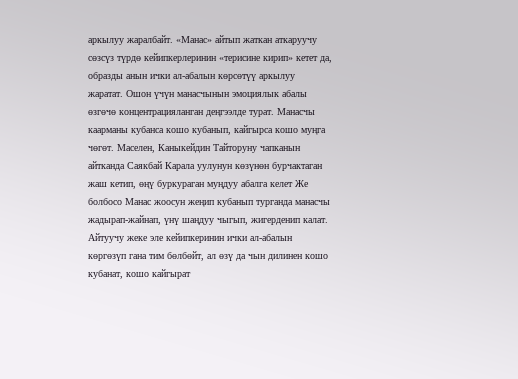аркылуу жаралбайт. «Манас» айтып жаткан аткаруучу сөзсүз түрдө кейипкерлеринин «терисине кирип» кетет да, образды анын ички ал-абалын көрсөтүү аркылуу жаратат. Ошон үчүн манасчынын эмоциялык абалы өзгөчө концентрацияланган деңгээлде турат. Манасчы каарманы кубанса кошо кубанып, кайгырса кошо муңга чөгөт. Маселен, Каныкейдин Тайторуну чапканын айтканда Саякбай Карала уулунун көзүнөн бурчактаган жаш кетип, өңү буркураган муңдуу абалга келет Же болбосо Манас жоосун жеңип кубанып турганда манасчы жадырап-жайнап, үнү шаңдуу чыгып, жигерденип калат. Айтуучу жеке эле кейипкеринин ички ал-абалын көргөзүп гана тим бөлбөйт, ал өзү да чын дилинен кошо кубанат, кошо кайгырат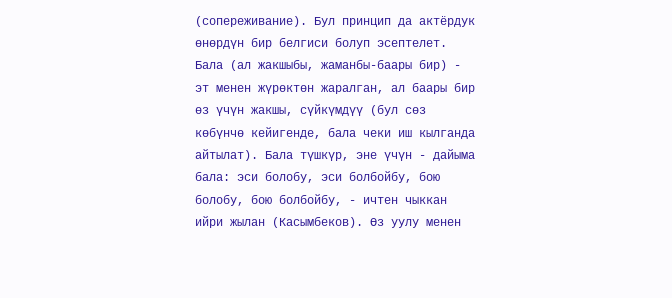(сопереживание). Бул принцип да актёрдук өнөрдүн бир белгиси болуп эсептелет.
Бала (ал жакшыбы, жаманбы-баары бир) - эт менен жүрөктөн жаралган, ал баары бир өз үчүн жакшы, сүйкүмдүү (бул сөз көбүнчө кейигенде, бала чеки иш кылганда айтылат). Бала түшкүр, эне үчүн - дайыма бала: эси болобу, эси болбойбу, бою болобу, бою болбойбу, - ичтен чыккан ийри жылан (Касымбеков). Өз уулу менен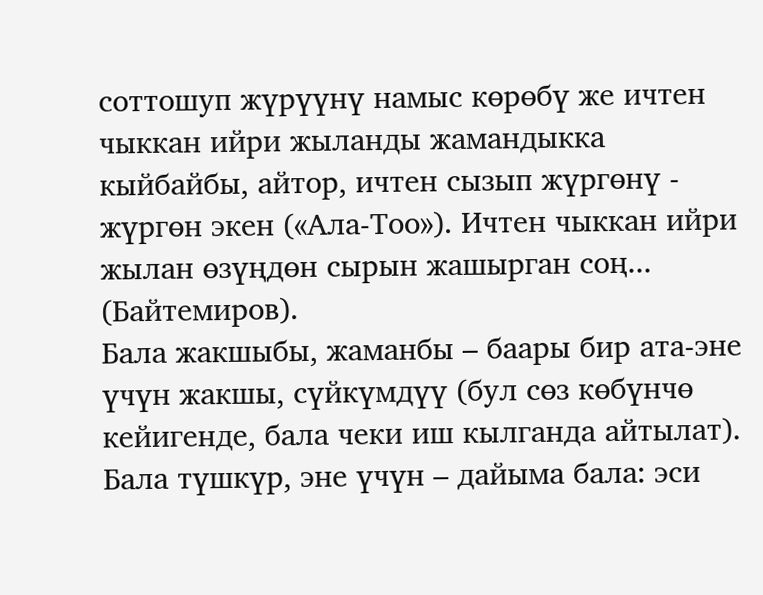соттошуп жүрүүнү намыс көрөбү же ичтен чыккан ийри жыланды жамандыкка кыйбайбы, айтор, ичтен сызып жүргөнү - жүргөн экен («Ала-Тоо»). Ичтен чыккан ийри жылан өзүңдөн сырын жашырган соң... (Байтемиров).
Бала жакшыбы, жаманбы – баары бир ата-эне үчүн жакшы, сүйкүмдүү (бул сөз көбүнчө кейигенде, бала чеки иш кылганда айтылат). Бала түшкүр, эне үчүн – дайыма бала: эси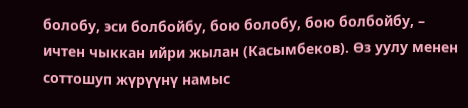болобу, эси болбойбу, бою болобу, бою болбойбу, – ичтен чыккан ийри жылан (Касымбеков). Өз уулу менен соттошуп жүрүүнү намыс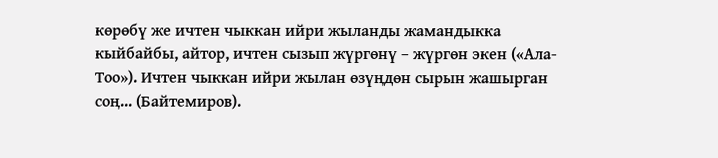көрөбү же ичтен чыккан ийри жыланды жамандыкка кыйбайбы, айтор, ичтен сызып жүргөнү – жүргөн экен («Ала-Тоо»). Ичтен чыккан ийри жылан өзүңдөн сырын жашырган соң... (Байтемиров).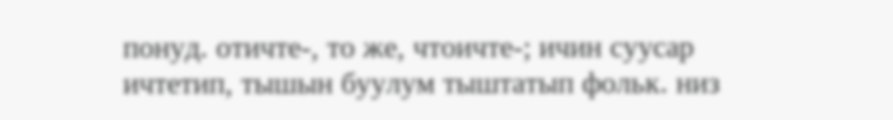понуд. отичте-, то же, чтоичте-; ичин суусар ичтетип, тышын буулум тыштатып фольк. низ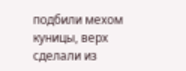подбили мехом куницы, верх сделали из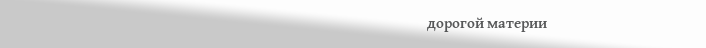дорогой материи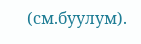(см.буулум).